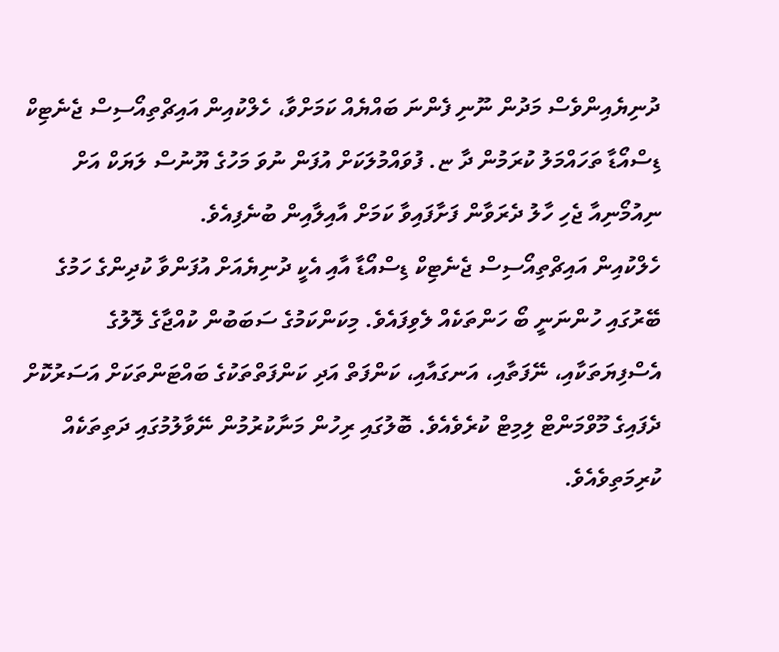ދުނިޔެއިންވެސް މަދުން ނޫނި ފެންނަ ބައްޔެއް ކަމަށްވާ، ހެލްކުއިން އައިޗްތިއޯސިސް ޖެނެޓިކް ޑިސްއޯޑާ ތަހައްމަލު ކުރަމުން ދާ ޏ. ފުވައްމުލަކަށް އުފަން ނުވަ މަހުގެ ޔޫނުސް ލަޔަކް އަށް ނިއުމޯނިއާ ޖެހި ހާލު ދެރަވާން ފަށާފައިވާ ކަމަށް އާއިލާއިން ބުނެފިއެވެ.
ހެލްކުއިން އައިޗްތިއޯސިސް ޖެނެޓިކް ޑިސްއޯޑާ އާއި އެކީ ދުނިޔެއަށް އުފަންވާ ކުދިންގެ ހަމުގެ ބޭރުގައި ހުންނަނީ ބޯ ހަންތަކެއް ލެވިފައެވެ. މިކަންކަމުގެ ސަބަބުން ކުއްޖާގެ ލޮލުގެ އެސްފިޔަތަކާއި، ނޭފަތާއި، އަނގައާއި، ކަންފަތް އަދި ކަންފަތްތަކުގެ ބައްޓަންތަކަށް އަސަރުކޮށް ދެފައިގެ މޫވްމަންޓް ލިމިޓް ކުރެވެއެވެ. ބޮލުގައި ރިހުން މަނާކުރުމުން ނޭވާލުމުގައި ދަތިތަކެއް ކުރިމަތިވެއެވެ.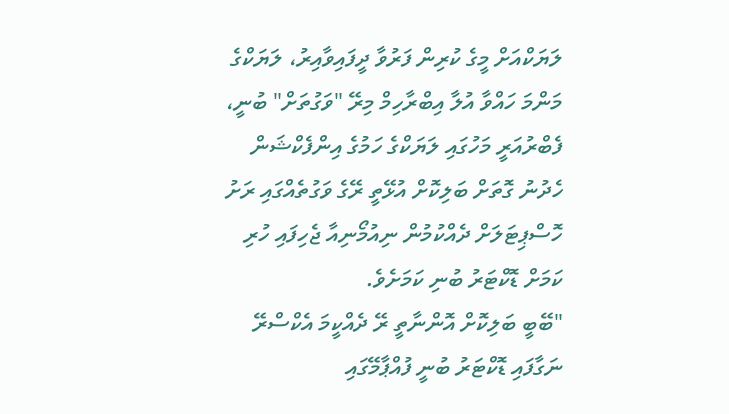ލަޔަކްއަށް މީގެ ކުރިން ފަރުވާ ދީފައިވާއިރު، ލަޔަކްގެ މަންމަ ހައްވާ އުލާ އިބްރާހިމް މިރޭ "ވަގުތަށް" ބުނީ، ފެބްރުއަރީ މަހުގައި ލަޔަކްގެ ހަމުގެ އިންފެކްޝަން ހެދުނު ގޮތަށް ބަލިކޮށް އުޅޭތީ ރޭގެ ވަގުތެއްގައި ރަށު ހޮސްޕިޓަލަށް ދެއްކުމުން ނިއުމޯނިއާ ޖެހިފައި ހުރި ކަމަށް ޑޮކްޓަރު ބުނި ކަމަށެވެ.
"ބޭބީ ބަލިކޮށް އޮންނާތީ ރޭ ދެއްކީމަ އެކްސްރޭ ނަގާފައި ޑޮކްޓަރު ބުނީ ފުއްޕާމޭގައި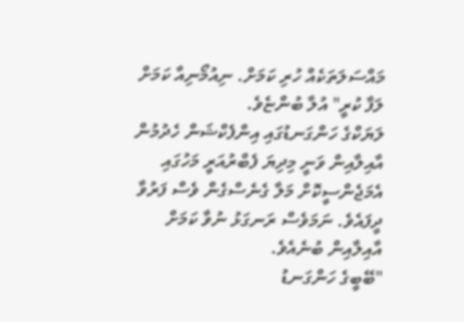މައްސަލަތަކެއް ހުރި ކަމަށް. ނިއުމޯނިއާ ކަމަށް ލަފާ ކުރީ" އުލާ ބުންޏެވެ.
ލަޔަކްގެ ހަންގަނޑުގައި އިންފެކްޝަން ހެދުމުން އާއިލާއިން ވަނީ މިދިޔަ ފެބްރުއަރީ މަހުގައި އެމަޖެންސީކޮށް މަލާ ގެނެސްގެން ވެސް ފަރުވާ ދީފައެވެ. ނަމަވެސް ރަނގަޅު ނުވާ ކަމަށް އާއިލާއިން ބުނެއެވެ.
"ބޭބީގެ ހަންގަނޑު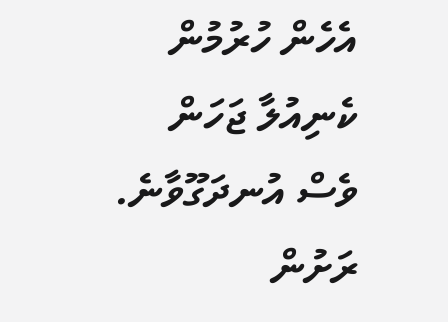އެހެން ހުރުމުން ކެނިއުލާ ޖަހަން ވެސް އުނދަގޫވާނެ. ރަށުން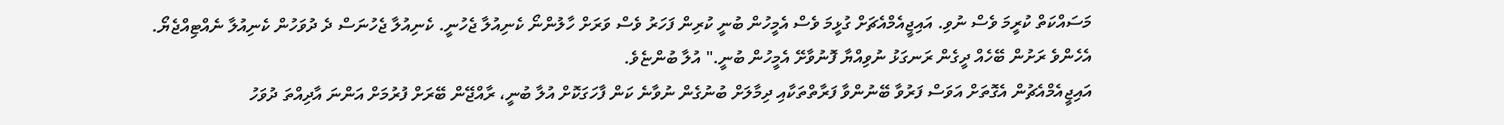މަސައްކަތް ކުރީމަ ވެސް ނުވި. އައިޖީއެމްއެޗަށް ގުޅީމަ ވެސް އެމީހުން ބުނީ ކުރިން ފަހަރު ވެސް ވަރަށް ހާލުންނޯ ކެނިއުލާ ޖެހުނީ. ކެނިއުލާ ޖެހުނަސް ދެ ދުވަހުން ކެނިއުލާ ނެއްޓިއްޖެޔޯ. އެހެންވެ ރަށުން ބޭހެއް ދީގެން ރަނގަޅު ނުވިއްޔާ ފޮނުވާށޭ އެމީހުން ބުނީ." އުލާ ބުންޏެވެ.
އައިޖީއެމްއެޗުން އެގޮތަށް އަވަސް ފަރުވާ ބޭނުންވާ ފަރާތްތަކާއި ދިމާލަށް ބުނުގެން ނުވާނެ ކަން ފާހަގަކޮށް އުލާ ބުނީ، ރާއްޖޭން ބޭރަށް ފުރުމަށް އަންނަ އާދިއްތަ ދުވަހު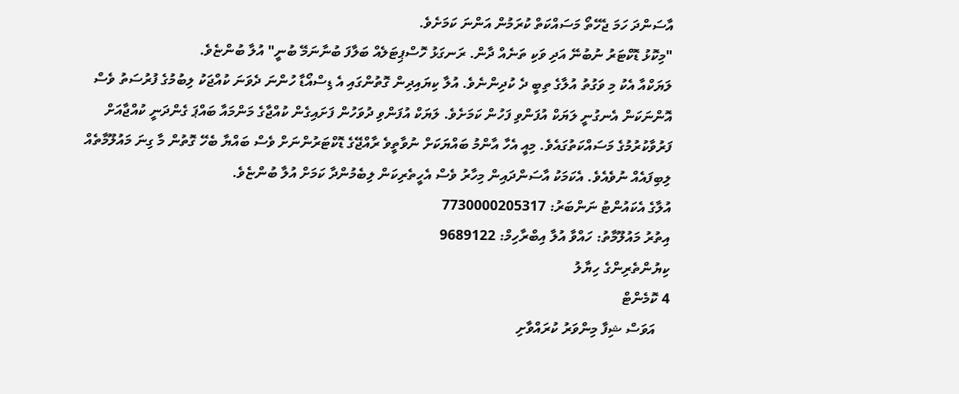އާސަންދަ ހަމަ ޖެހޭތޯ މަސައްކަތް ކުރަމުން އަންނަ ކަމަށެވެ.
"މިކޮޅު ޑޮކްޓަރު ނުބުނޭ އަދި ވަކި ތަނެއް ދާން. ރަނގަޅު ހޮސްޕިޓަލެއް ބަލާފަ ބުނާނަމޭ ބުނީ" އުލާ ބުންޏެވެ.
ލަޔަކްއާ އެކު މި ވަގުތު އުލާގެ ތިބީ ދެ ކުދިންނެވެ. އުލާ ކިޔައިދިން ގޮތުންގައި އެ ޑިސްއޯޑާ ހުންނަ ދެވަނަ ކުއްޖަކު ލިބުމުގެ ފުރުސަތު ވެސް އޮންނަކަން އެނގުނީ ލަޔަކް އުފަންވި ފަހުން ކަމަށެވެ. ލަޔަކް އުފަންވި ދުވަހުން ފަށައިގެން ކުއްޖާގެ މަންމައާ ބައްޕަ ގެންދަނީ ކުއްޖާއަށް ފަރުވާކުރުމުގެ މަސައްކަތުގައެވެ. މިއީ އެހާ އާންމު ބައްޔަކަށް ނުވާތީވެ ރާއްޖޭގެ ޑޮކްޓަރުންނަށް ވެސް ބައްޔާ ބެހޭ ގޮތުން މާ ގިނަ މައުލޫމާތެއް ލިބިފައެއް ނުވެއެވެ. އެކަމަކު އާސަންދައިން މިހާރު ވެސް އެހީތެރިކަން ލިބެމުންދާ ކަމަށް އުލާ ބުންޏެވެ.
އުލާގެ އެކައުންޓު ނަންބަރު: 7730000205317
އިތުރު މައުލޫމާތު: ހައްވާ އުލާ އިބްރާހިމް: 9689122
ކިޔުންތެރިންގެ ހިޔާލު
4 ކޮމެންޓް
    އަވަސް ޝިފާ މިންވަރު ކުރައްވާށި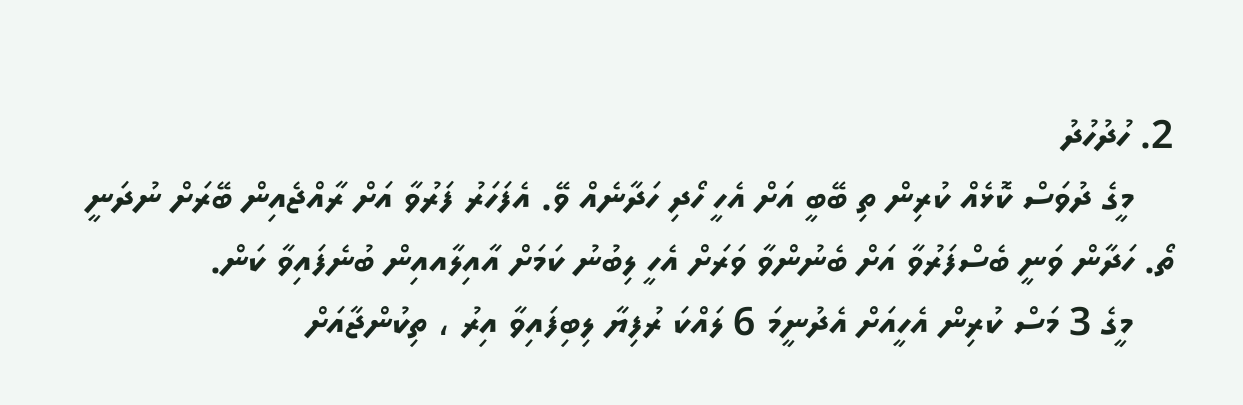2. ހުދުހުދު
    މީގެ ދުވަސް ކޮޅެއް ކުރިން ތި ބޭބީ އަށް އެހީ ހޯދި ހަދާނެއް ވޭ. އެފަހަރު ފަރުވާ އަށް ރާއްޖެއިން ބޭރަށް ނުދަނީ ތޯ. ހަދާން ވަނީ ބެސްފަރުވާ އަށް ބެނުންވާ ވަރަށް އެހީ ލިބުނު ކަމަށް އާއިލާއއިން ބުނެފައިވާ ކަން.
    މީގެ 3 މަސް ކުރިން އެހީއަށް އެދުނީމަ 6 ލައްކަ ރުފިޔާ ލިބިފައިވާ އިރު ، ތިކުންޖާއަށް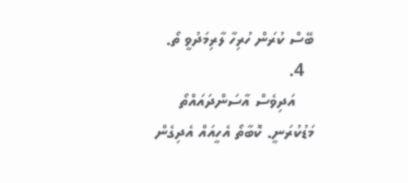ބޭސް ކުރަން ހުރިހާ ލާރިމަދުވީ ތޯ.
  4.
    އަދިވެސް އާސަންދައައްތޯ މަޑުކުރަނީ. ކޮބާތޯ އެހީއައް އެދިގެން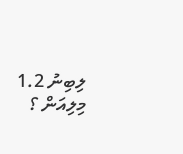ލިބިނު 1.2 މިލިއަން ؟